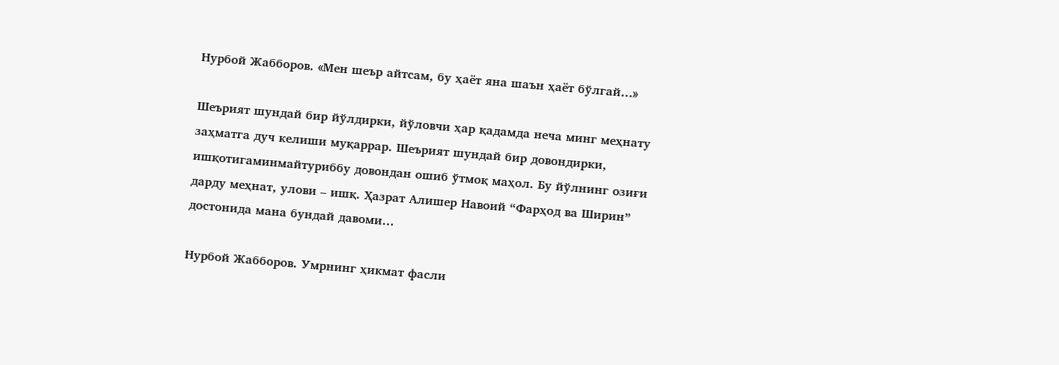Нурбой Жабборов. «Мен шеър айтсам, бу ҳаёт яна шаън ҳаёт бўлгай…»

Шеърият шундай бир йўлдирки, йўловчи ҳар қадамда неча минг меҳнату заҳматга дуч келиши муқаррар. Шеърият шундай бир довондирки, ишқотигаминмайтуриббу довондан ошиб ўтмоқ маҳол. Бу йўлнинг озиғи дарду меҳнат, улови – ишқ. Ҳазрат Алишер Навоий “Фарҳод ва Ширин” достонида мана бундай давоми…

Нурбой Жабборов. Умрнинг ҳикмат фасли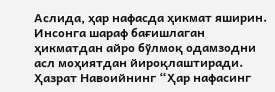Аслида, ҳар нафасда ҳикмат яширин. Инсонга шараф бағишлаган ҳикматдан айро бўлмоқ одамзодни асл моҳиятдан йироқлаштиради. Ҳазрат Навоийнинг “Ҳар нафасинг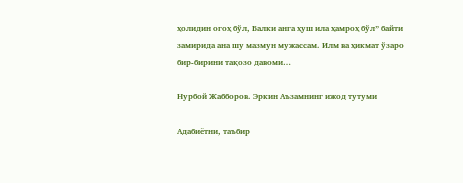ҳолидин огоҳ бўл, Балки анга ҳуш ила ҳамроҳ бўл” байти замирида ана шу мазмун мужассам. Илм ва ҳикмат ўзаро бир-бирини тақозо давоми…

Нурбой Жабборов. Эркин Аъзамнинг ижод тутуми

Адабиётни, таъбир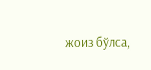жоиз бўлса,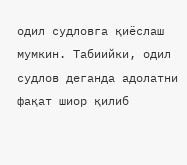одил судловга қиёслаш мумкин. Табиийки, одил судлов деганда адолатни фақат шиор қилиб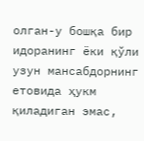олган-у бошқа бир идоранинг ёки қўли узун мансабдорнинг етовида ҳукм қиладиган эмас,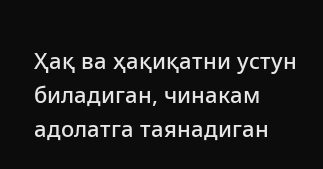Ҳақ ва ҳақиқатни устун биладиган, чинакам адолатга таянадиган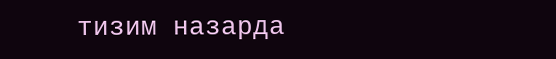тизим назарда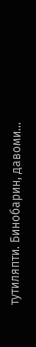тутиляпти. Бинобарин, давоми…